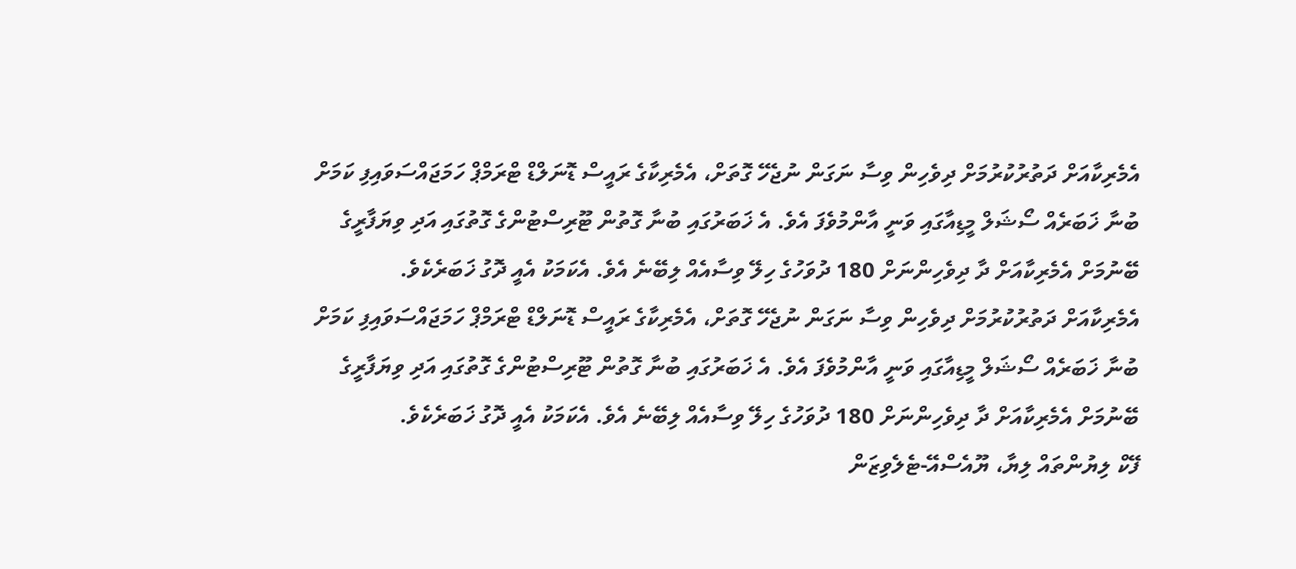އެމެރިކާއަށް ދަތުރުކުރުމަށް ދިވެހިން ވިސާ ނަގަން ނުޖެހޭ ގޮތަށް، އެމެރިކާގެ ރައީސް ޑޮނަލްޑް ޓްރަމްޕް ހަމަޖައްސަވައިފި ކަމަށް ބުނާ ޚަބަރެއް ސޯޝަލް މީޑިއާގައި ވަނީ އާންމުވެފަ އެވެ. އެ ޚަބަރުގައި ބުނާ ގޮތުން ޓޫރިސްޓުންގެ ގޮތުގައި އަދި ވިޔަފާރީގެ ބޭނުމަށް އެމެރިކާއަށް ދާ ދިވެހިންނަށް 180 ދުވަހުގެ ހިލޭ ވިސާއެއް ލިބޭނެ އެވެ. އެކަމަކު އެއީ ދޮގު ޚަބަރެކެވެ.
އެމެރިކާއަށް ދަތުރުކުރުމަށް ދިވެހިން ވިސާ ނަގަން ނުޖެހޭ ގޮތަށް، އެމެރިކާގެ ރައީސް ޑޮނަލްޑް ޓްރަމްޕް ހަމަޖައްސަވައިފި ކަމަށް ބުނާ ޚަބަރެއް ސޯޝަލް މީޑިއާގައި ވަނީ އާންމުވެފަ އެވެ. އެ ޚަބަރުގައި ބުނާ ގޮތުން ޓޫރިސްޓުންގެ ގޮތުގައި އަދި ވިޔަފާރީގެ ބޭނުމަށް އެމެރިކާއަށް ދާ ދިވެހިންނަށް 180 ދުވަހުގެ ހިލޭ ވިސާއެއް ލިބޭނެ އެވެ. އެކަމަކު އެއީ ދޮގު ޚަބަރެކެވެ.
ފޭކް ލިޔުންތައް ލިޔާ، ޔޫއެސްއޭ-ޓެލެވިޒަން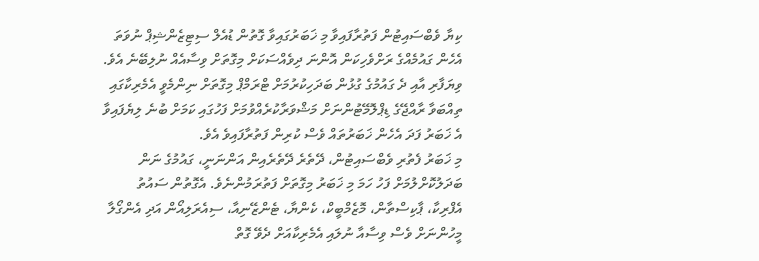ކިޔާ ވެބްސައިޓުން ފަތުރާފައިވާ މި ޚަބަރުގައިވާ ގޮތުން ޑުއެލް ސިޓިޒެންޝިޕް ނުވަތަ އެހެން ގައުމެއްގެ ރަށްވެހިކަން އޮންނަ ދިވެއްސަކަށް މިގޮތަށް ވިސާއެއް ނުލިބޭނެ އެވެ. ވިޔަފާރި އާއި ދެ ގައުމުގެ ގުޅުން ބަދަހިކުރުމަށް ޓްރަމްޕް މިގޮތަށް ނިންމެވީ އެމެރިކާގައި ތިއްބަވާ ރާއްޖޭގެ ޑިޕްލޮމޭޓުންނަށް މަޝްވަރާކުރެއްވުމަށް ފަހުގައި ކަމަށް ބުނެ ލިޔެފައިވާ އެ ޚަބަރު ފަދަ އެހެން ޚަބަރުތައް ވެސް ކުރިން ފަތުރާފައިވެ އެވެ.
މި ޚަބަރު ފެތުރި ވެބްސައިޓުން، ދޭތެރެ ދޭތެރެއިން އަންނަނީ، ގައުމުގެ ނަން ބަދަލުކޮށްލުމަށް ފަހު ހަމަ މި ޚަބަރު މިގޮތަށް ފަތުރަމުންނެވެ. އެގޮތުން ސައުތު އެފްރިކާ، ޕާކިސްތާން، މޮޒެމްބީކް، ކެންޔާ، ޓެންޒޭނިއާ، ސިއެރަލިއޯން އަދި އެންގޯލާ މީހުންނަށް ވެސް ވިސާއާ ނުލައި އެމެރިކާއަށް ދެވޭ ގޮތް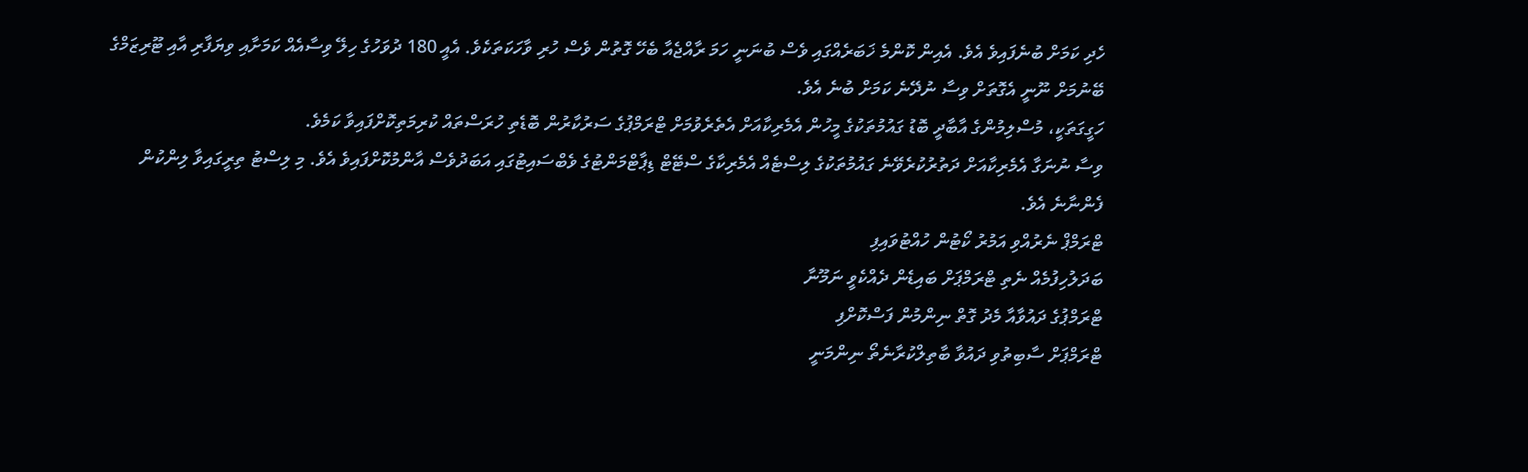ހެދި ކަމަށް ބުނެފައިވެ އެވެ. އެއިން ކޮންމެ ޚަބަރެއްގައި ވެސް ބުނަނީ ހަމަ ރާއްޖެއާ ބެހޭ ގޮތުން ވެސް ހުރި ވާހަކަތަކެވެ. އެއީ 180 ދުވަހުގެ ހިލޭ ވިސާއެއް ކަމަށާއި ވިޔަފާރި އާއި ޓޫރިޒަމްގެ ބޭނުމަށް ނޫނީ އެގޮތަށް ވިސާ ނުދޭނެ ކަމަށް ބުނެ އެވެ.
ހަގީގަތަކީ، މުސްލިމުންގެ އާބާދީ ބޮޑު ގައުމުތަކުގެ މީހުން އެމެރިކާއަށް އެތެރެވުމަށް ޓްރަމްޕުގެ ސަރުކާރުން ބޮޑެތި ހުރަސްތައް ކުރިމަތިކޮށްފައިވާ ކަމެވެ.
ވިސާ ނުނަގާ އެމެރިކާއަށް ދަތުރުކުރެވޭނެ ގައުމުތަކުގެ ލިސްޓެއް އެމެރިކާގެ ސްޓޭޓް ޑިޕާޓްމަންޓުގެ ވެބްސައިޓުގައި އަބަދުވެސް އާންމުކޮށްފައިވެ އެވެ. މި ލިސްޓު ތިރީގައިވާ ލިންކުން ފެންނާނެ އެވެ.
ޓްރަމްޕް ނެރުއްވި އަމުރު ކޯޓުން ހުއްޓުވައިފި
ބަދަލުހިފުމެއް ނެތި ޓްރަމްޕަށް ބައިޑެން ދެއްކެވީ ނަމޫނާ
ޓްރަމްޕުގެ ދައުވާއާ މެދު ގޮތް ނިންމުން ފަސްކޮށްފި
ޓްރަމްޕަށް ސާބިތުވި ދައުވާ ބާތިލްކުރާނެތޯ ނިންމަނީ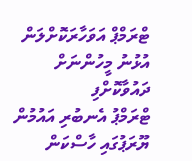ޓްރަމްޕް އަވަހާރަކޮށްލަން އުޅުނު މީހުންނަށް ދައުވާކޮށްފި
ޓްރަމްޕު އެނބުރި އައުމުން ޔޫރަޕުގައި ހާސްކަން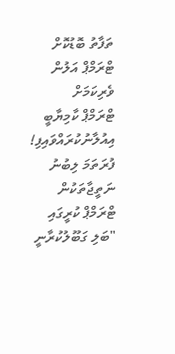ތަފާތު ބޮޑުކޮށް ޓްރަމްޕް އަލުން ވެރިކަމަށް
ޓްރަމްޕް ކާމިޔާބީ އިއުލާނުކުރައްވައިފި!
ފުރަތަމަ ލިބުނު ނަތީޖާތަކުން ޓްރަމްޕް ކުރީގައި
"ބަލި ގަބޫލުކުރާނީ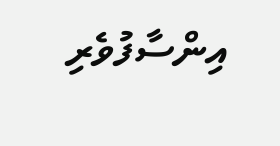އިންސާފުވެރި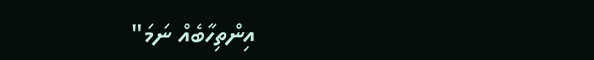އިންތިހާބެއް ނަމަ"